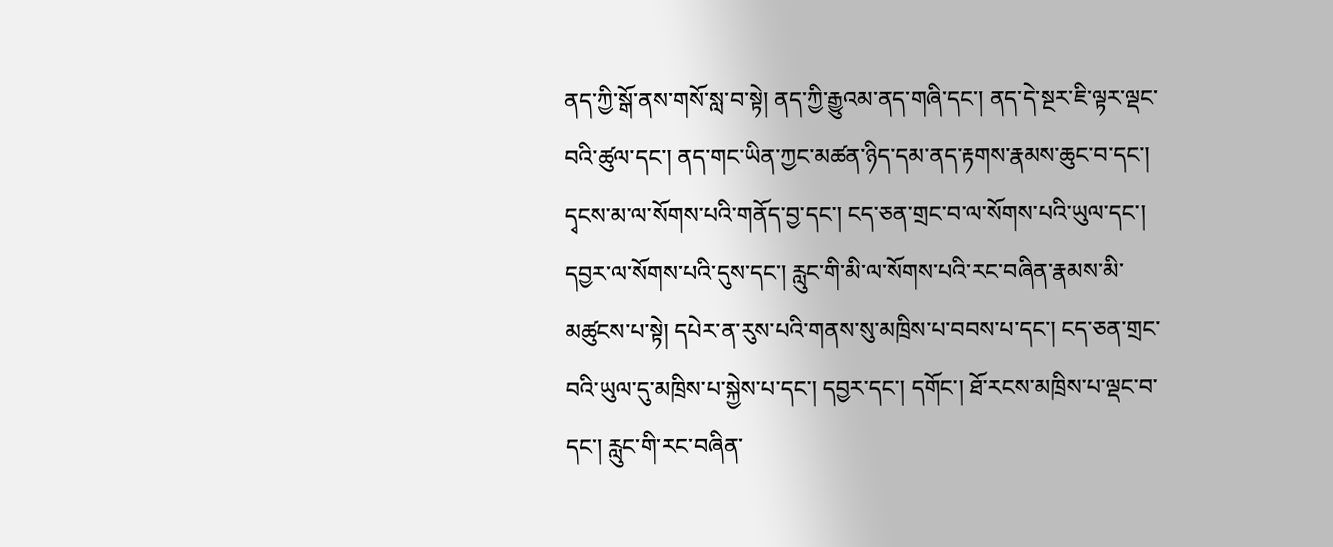ནད་ཀྱི་སྒོ་ནས་གསོ་སླ་བ་སྟེ། ནད་ཀྱི་རྒྱུའམ་ནད་གཞི་དང་། ནད་དེ་སྔར་ཇི་ལྟར་ལྡང་བའི་ཚུལ་དང་། ནད་གང་ཡིན་ཀྱང་མཚན་ཉིད་དམ་ནད་རྟགས་རྣམས་ཆུང་བ་དང་། དྭངས་མ་ལ་སོགས་པའི་གནོད་བྱ་དང་། ངད་ཅན་གྲང་བ་ལ་སོགས་པའི་ཡུལ་དང་། དབྱར་ལ་སོགས་པའི་དུས་དང་། རླུང་གི་མི་ལ་སོགས་པའི་རང་བཞིན་རྣམས་མི་མཚུངས་པ་སྟེ། དཔེར་ན་རུས་པའི་གནས་སུ་མཁྲིས་པ་བབས་པ་དང་། ངད་ཅན་གྲང་བའི་ཡུལ་དུ་མཁྲིས་པ་སྐྱེས་པ་དང་། དབྱར་དང་། དགོང་། ཐོ་རངས་མཁྲིས་པ་ལྡང་བ་དང་། རླུང་གི་རང་བཞིན་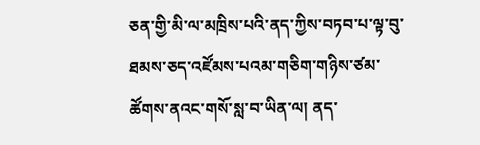ཅན་གྱི་མི་ལ་མཁྲིས་པའི་ནད་ཀྱིས་བཏབ་པ་ལྟ་བུ་ཐམས་ཅད་འཛོམས་པའམ་གཅིག་གཉིས་ཙམ་ཚོགས་ནའང་གསོ་སླ་བ་ཡིན་ལ། ནད་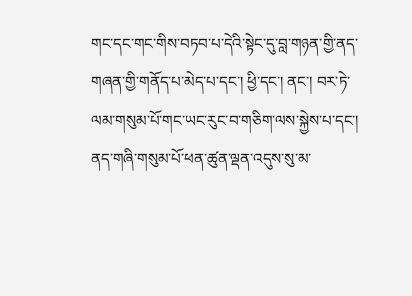གང་དང་གང་གིས་བཏབ་པ་དེའི་སྟེང་དུ་བླ་གཉན་གྱི་ནད་གཞན་གྱི་གནོད་པ་མེད་པ་དང་། ཕྱི་དང་། ནང་། བར་ཏེ་ལམ་གསུམ་པོ་གང་ཡང་རུང་བ་གཅིག་ལས་སྐྱེས་པ་དང་། ནད་གཞི་གསུམ་པོ་ཕན་ཚུན་ལྡན་འདུས་སུ་མ་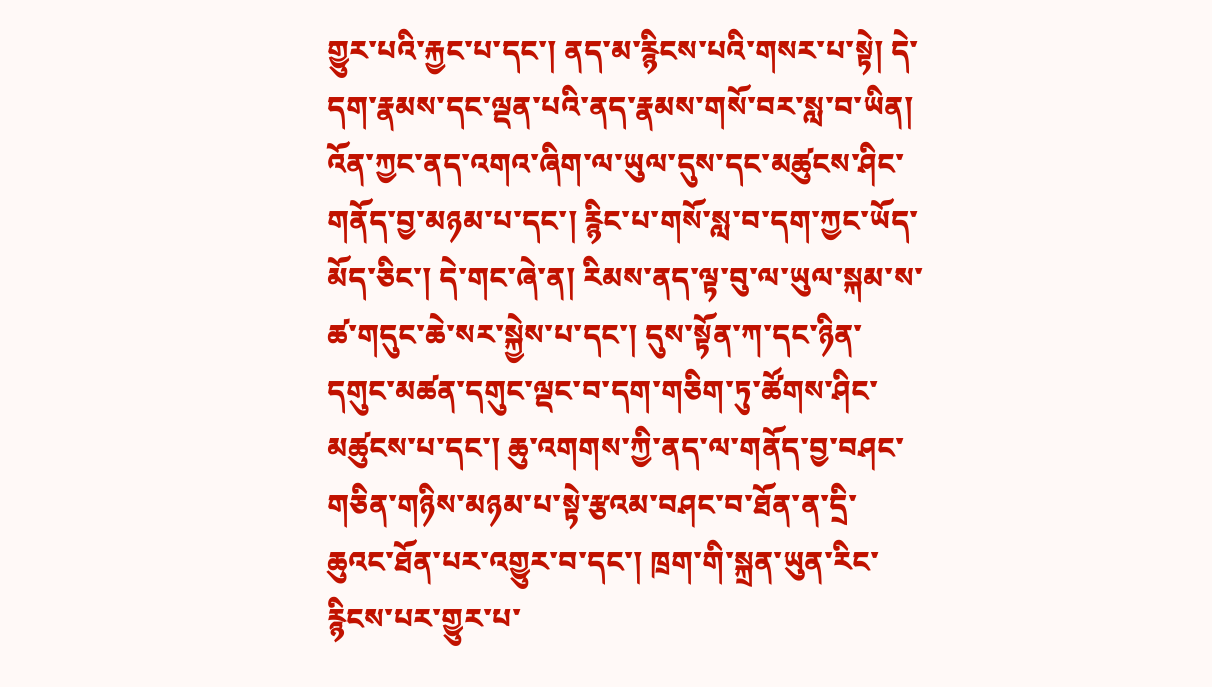གྱུར་པའི་རྐྱང་པ་དང་། ནད་མ་རྙིངས་པའི་གསར་པ་སྟེ། དེ་དག་རྣམས་དང་ལྡན་པའི་ནད་རྣམས་གསོ་བར་སླ་བ་ཡིན། འོན་ཀྱང་ནད་འགའ་ཞིག་ལ་ཡུལ་དུས་དང་མཚུངས་ཤིང་གནོད་བྱ་མཉམ་པ་དང་། རྙིང་པ་གསོ་སླ་བ་དག་ཀྱང་ཡོད་མོད་ཅིང་། དེ་གང་ཞེ་ན། རིམས་ནད་ལྟ་བུ་ལ་ཡུལ་སྐམ་ས་ཚ་གདུང་ཆེ་སར་སྐྱེས་པ་དང་། དུས་སྟོན་ཀ་དང་ཉིན་དགུང་མཚན་དགུང་ལྡང་བ་དག་གཅིག་ཏུ་ཚོགས་ཤིང་མཚུངས་པ་དང་། ཆུ་འགགས་ཀྱི་ནད་ལ་གནོད་བྱ་བཤང་གཅིན་གཉིས་མཉམ་པ་སྟེ་རྩའམ་བཤང་བ་ཐོན་ན་དྲི་ཆུའང་ཐོན་པར་འགྱུར་བ་དང་། ཁྲག་གི་སྐྲན་ཡུན་རིང་རྙིངས་པར་གྱུར་པ་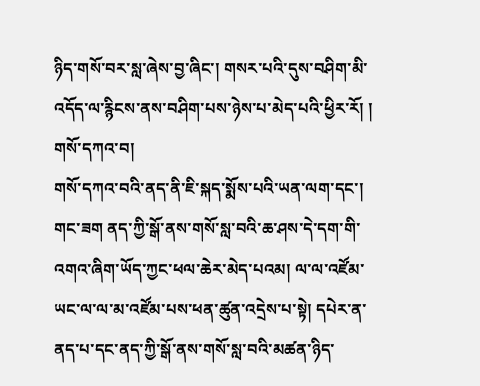ཉིད་གསོ་བར་སླ་ཞེས་བྱ་ཞིང་། གསར་པའི་དུས་བཤིག་མི་འདོད་ལ་རྙིངས་ནས་བཤིག་པས་ཉེས་པ་མེད་པའི་ཕྱིར་རོ། །
གསོ་དཀའ་བ།
གསོ་དཀའ་བའི་ནད་ནི་ཇི་སྐད་སྨོས་པའི་ཡན་ལག་དང་། གང་ཟག ནད་ཀྱི་སྒོ་ནས་གསོ་སླ་བའི་ཆ་ཤས་དེ་དག་གི་འགའ་ཞིག་ཡོད་ཀྱང་ཕལ་ཆེར་མེད་པའམ། ལ་ལ་འཛོམ་ཡང་ལ་ལ་མ་འཛོམ་པས་ཕན་ཚུན་འདྲེས་པ་སྟེ། དཔེར་ན་ནད་པ་དང་ནད་ཀྱི་སྒོ་ནས་གསོ་སླ་བའི་མཚན་ཉིད་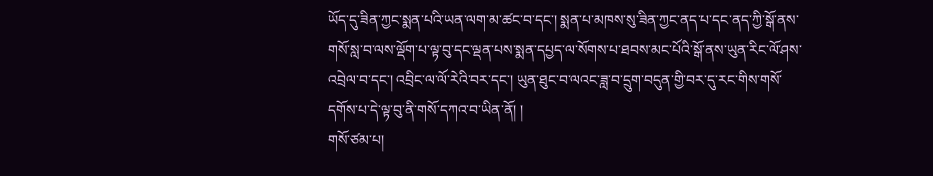ཡོད་དུ་ཟིན་ཀྱང་སྨན་པའི་ཡན་ལག་མ་ཚང་བ་དང་། སྨན་པ་མཁས་སུ་ཟིན་ཀྱང་ནད་པ་དང་ནད་ཀྱི་སྒོ་ནས་གསོ་སླ་བ་ལས་ལྡོག་པ་ལྟ་བུ་དང་ལྡན་པས་སྨན་དཔྱད་ལ་སོགས་པ་ཐབས་མང་པོའི་སྒོ་ནས་ཡུན་རིང་ལོ་ཤས་འབྲེལ་བ་དང་། འབྲིང་ལ་ལོ་རེའི་བར་དང་། ཡུན་ཐུང་བ་ལའང་ཟླ་བ་དྲུག་བདུན་གྱི་བར་དུ་རང་གིས་གསོ་དགོས་པ་དེ་ལྟ་བུ་ནི་གསོ་དཀའ་བ་ཡིན་ནོ། །
གསོ་ཙམ་པ།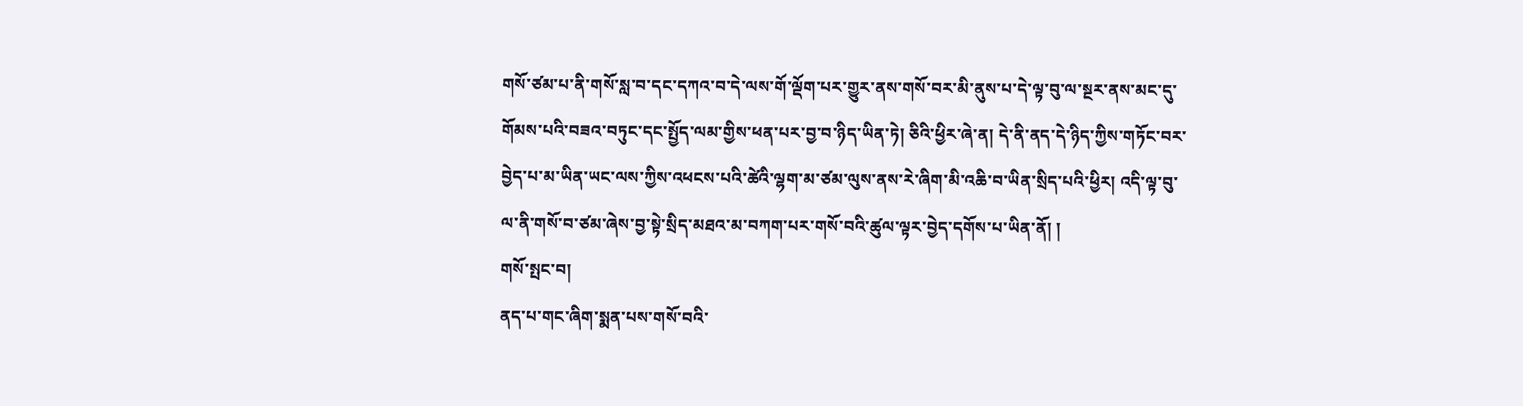གསོ་ཙམ་པ་ནི་གསོ་སླ་བ་དང་དཀའ་བ་དེ་ལས་གོ་ལྡོག་པར་གྱུར་ནས་གསོ་བར་མི་ནུས་པ་དེ་ལྟ་བུ་ལ་སྔར་ནས་མང་དུ་གོམས་པའི་བཟའ་བཏུང་དང་སྤྱོད་ལམ་གྱིས་ཕན་པར་བྱ་བ་ཉིད་ཡིན་ཏེ། ཅིའི་ཕྱིར་ཞེ་ན། དེ་ནི་ནད་དེ་ཉིད་ཀྱིས་གཏོང་བར་བྱེད་པ་མ་ཡིན་ཡང་ལས་ཀྱིས་འཕངས་པའི་ཚེའི་ལྷག་མ་ཙམ་ལུས་ནས་རེ་ཞིག་མི་འཆི་བ་ཡིན་སྲིད་པའི་ཕྱིར། འདི་ལྟ་བུ་ལ་ནི་གསོ་བ་ཙམ་ཞེས་བྱ་སྟེ་སྲིད་མཐའ་མ་བཀག་པར་གསོ་བའི་ཚུལ་ལྟར་བྱེད་དགོས་པ་ཡིན་ནོ། །
གསོ་སྤང་བ།
ནད་པ་གང་ཞིག་སྨན་པས་གསོ་བའི་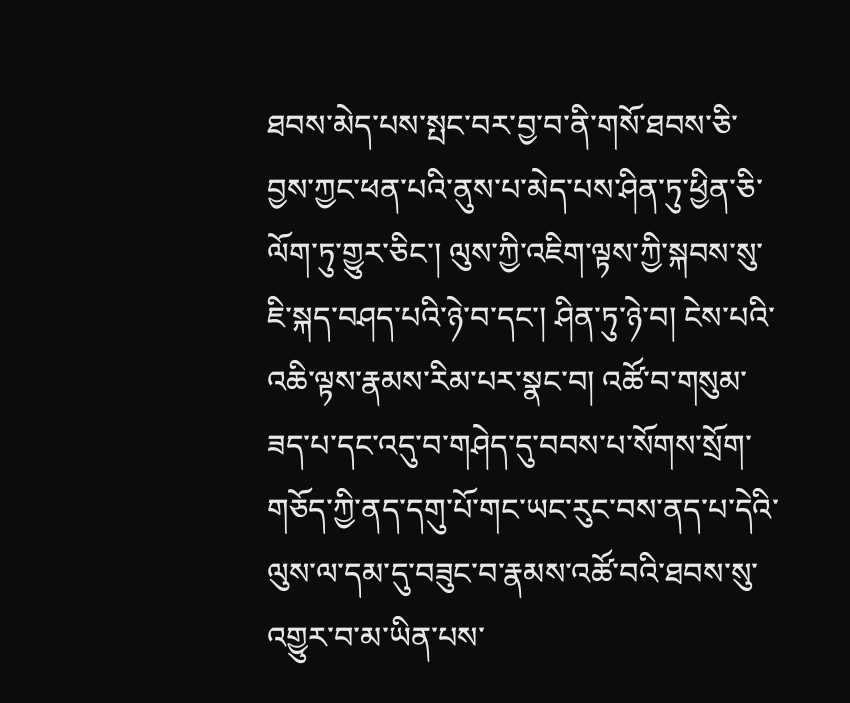ཐབས་མེད་པས་སྤང་བར་བྱ་བ་ནི་གསོ་ཐབས་ཅི་བྱས་ཀྱང་ཕན་པའི་ནུས་པ་མེད་པས་ཤིན་ཏུ་ཕྱིན་ཅི་ལོག་ཏུ་གྱུར་ཅིང་། ལུས་ཀྱི་འཇིག་ལྟས་ཀྱི་སྐབས་སུ་ཇི་སྐད་བཤད་པའི་ཉེ་བ་དང་། ཤིན་ཏུ་ཉེ་བ། ངེས་པའི་འཆི་ལྟས་རྣམས་རིམ་པར་སྣང་བ། འཚོ་བ་གསུམ་ཟད་པ་དང་འདུ་བ་གཤེད་དུ་བབས་པ་སོགས་སྲོག་གཅོད་ཀྱི་ནད་དགུ་པོ་གང་ཡང་རུང་བས་ནད་པ་དེའི་ལུས་ལ་དམ་དུ་བཟུང་བ་རྣམས་འཚོ་བའི་ཐབས་སུ་འགྱུར་བ་མ་ཡིན་པས་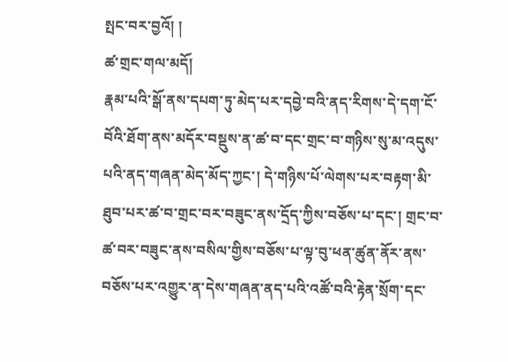སྤང་བར་བྱའོ། །
ཚ་གྲང་གལ་མདོ།
རྣམ་པའི་སྒོ་ནས་དཔག་ཏུ་མེད་པར་དབྱེ་བའི་ནད་རིགས་དེ་དག་ངོ་བོའི་ཐོག་ནས་མདོར་བསྡུས་ན་ཚ་བ་དང་གྲང་བ་གཉིས་སུ་མ་འདུས་པའི་ནད་གཞན་མེད་མོད་ཀྱང་། དེ་གཉིས་པོ་ལེགས་པར་བརྟག་མི་ཐུབ་པར་ཚ་བ་གྲང་བར་བཟུང་ནས་དྲོད་ཀྱིས་བཅོས་པ་དང་། གྲང་བ་ཚ་བར་བཟུང་ནས་བསིལ་གྱིས་བཅོས་པ་ལྟ་བུ་ཕན་ཚུན་ནོར་ནས་བཅོས་པར་འགྱུར་ན་དེས་གཞན་ནད་པའི་འཚོ་བའི་རྟེན་སྲོག་དང་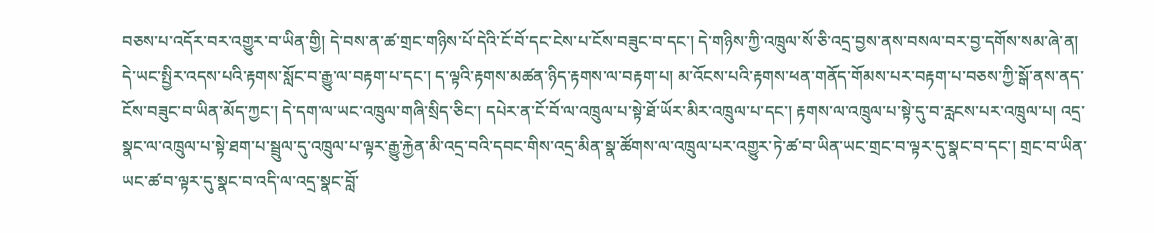བཅས་པ་འདོར་བར་འགྱུར་བ་ཡིན་གྱི། དེ་བས་ན་ཚ་གྲང་གཉིས་པོ་དེའི་ངོ་བོ་དང་ངེས་པ་ངོས་བཟུང་བ་དང་། དེ་གཉིས་ཀྱི་འཁྲུལ་སོ་ཅི་འདྲ་བྱས་ནས་བསལ་བར་བྱ་དགོས་སམ་ཞེ་ན། དེ་ཡང་སྤྱིར་འདས་པའི་རྟགས་སློང་བ་རྒྱུ་ལ་བརྟག་པ་དང་། ད་ལྟའི་རྟགས་མཚན་ཉིད་རྟགས་ལ་བརྟག་པ། མ་འོངས་པའི་རྟགས་ཕན་གནོད་གོམས་པར་བརྟག་པ་བཅས་ཀྱི་སྒོ་ནས་ནད་ངོས་བཟུང་བ་ཡིན་མོད་ཀྱང་། དེ་དག་ལ་ཡང་འཁྲུལ་གཞི་སྲིད་ཅིང་། དཔེར་ན་ངོ་བོ་ལ་འཁྲུལ་པ་སྟེ་ཐོ་ཡོར་མིར་འཁྲུལ་པ་དང་། རྟགས་ལ་འཁྲུལ་པ་སྟེ་དུ་བ་རླངས་པར་འཁྲུལ་པ། འདྲ་སྣང་ལ་འཁྲུལ་པ་སྟེ་ཐག་པ་སྦྲུལ་དུ་འཁྲུལ་པ་ལྟར་རྒྱུ་རྐྱེན་མི་འདྲ་བའི་དབང་གིས་འདྲ་མིན་སྣ་ཚོགས་ལ་འཁྲུལ་པར་འགྱུར་ཏེ་ཚ་བ་ཡིན་ཡང་གྲང་བ་ལྟར་དུ་སྣང་བ་དང་། གྲང་བ་ཡིན་ཡང་ཚ་བ་ལྟར་དུ་སྣང་བ་འདི་ལ་འདྲ་སྣང་བློ་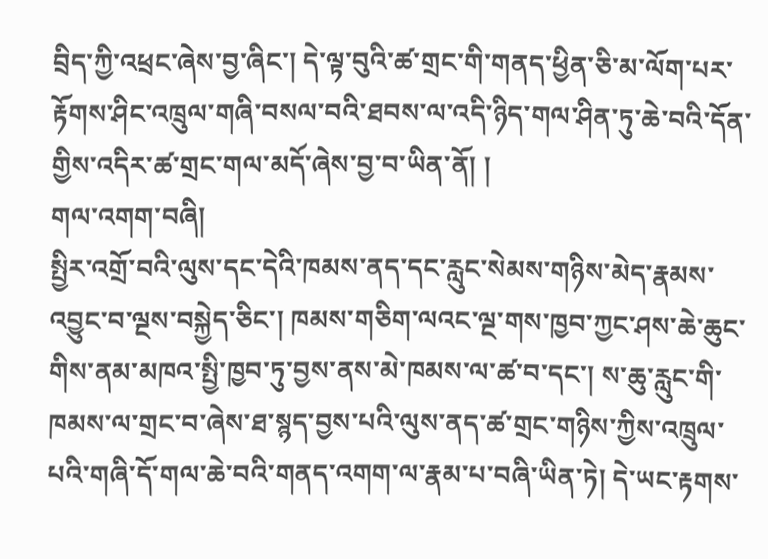བྲིད་ཀྱི་འཕྲང་ཞེས་བྱ་ཞིང་། དེ་ལྟ་བུའི་ཚ་གྲང་གི་གནད་ཕྱིན་ཅི་མ་ལོག་པར་རྟོགས་ཤིང་འཁྲུལ་གཞི་བསལ་བའི་ཐབས་ལ་འདི་ཉིད་གལ་ཤིན་ཏུ་ཆེ་བའི་དོན་གྱིས་འདིར་ཚ་གྲང་གལ་མདོ་ཞེས་བྱ་བ་ཡིན་ནོ། །
གལ་འགག་བཞི།
སྤྱིར་འགྲོ་བའི་ལུས་དང་དེའི་ཁམས་ནད་དང་རླུང་སེམས་གཉིས་མེད་རྣམས་འབྱུང་བ་ལྔས་བསྐྱེད་ཅིང་། ཁམས་གཅིག་ལའང་ལྔ་གས་ཁྱབ་ཀྱང་ཤས་ཆེ་ཆུང་གིས་ནམ་མཁའ་སྤྱི་ཁྱབ་ཏུ་བྱས་ནས་མེ་ཁམས་ལ་ཚ་བ་དང་། ས་ཆུ་རླུང་གི་ཁམས་ལ་གྲང་བ་ཞེས་ཐ་སྙད་བྱས་པའི་ལུས་ནད་ཚ་གྲང་གཉིས་ཀྱིས་འཁྲུལ་པའི་གཞི་དོ་གལ་ཆེ་བའི་གནད་འགག་ལ་རྣམ་པ་བཞི་ཡིན་ཏེ། དེ་ཡང་རྟགས་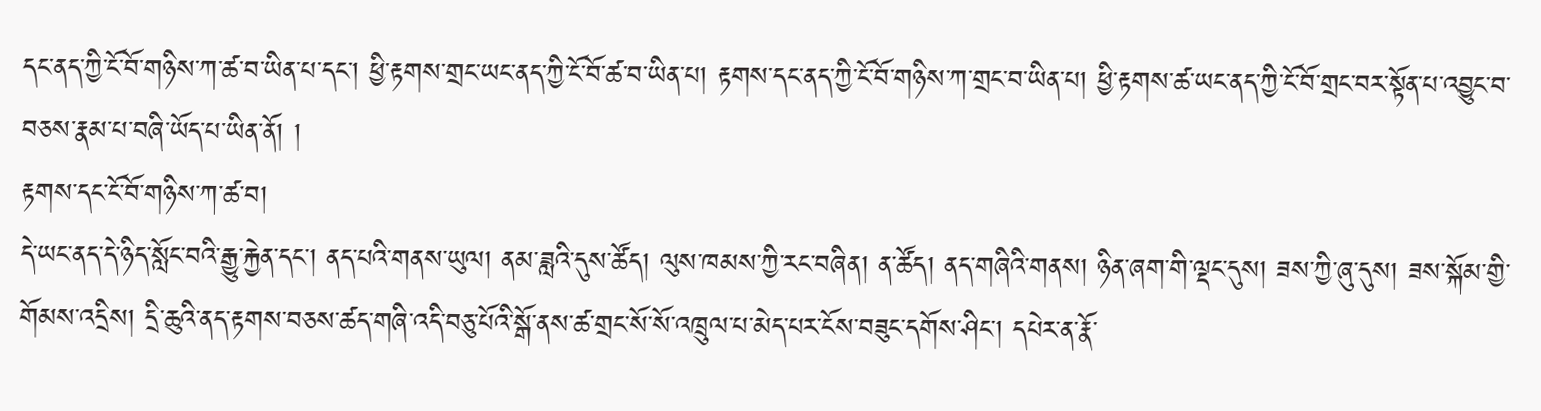དང་ནད་ཀྱི་ངོ་བོ་གཉིས་ཀ་ཚ་བ་ཡིན་པ་དང་། ཕྱི་རྟགས་གྲང་ཡང་ནད་ཀྱི་ངོ་བོ་ཚ་བ་ཡིན་པ། རྟགས་དང་ནད་ཀྱི་ངོ་བོ་གཉིས་ཀ་གྲང་བ་ཡིན་པ། ཕྱི་རྟགས་ཚ་ཡང་ནད་ཀྱི་ངོ་བོ་གྲང་བར་སྟོན་པ་འབྱུང་བ་བཅས་རྣམ་པ་བཞི་ཡོད་པ་ཡིན་ནོ། །
རྟགས་དང་ངོ་བོ་གཉིས་ཀ་ཚ་བ།
དེ་ཡང་ནད་དེ་ཉིད་སློང་བའི་རྒྱུ་རྐྱེན་དང་། ནད་པའི་གནས་ཡུལ། ནམ་ཟླའི་དུས་ཚོད། ལུས་ཁམས་ཀྱི་རང་བཞིན། ན་ཚོད། ནད་གཞིའི་གནས། ཉིན་ཞག་གི་ལྡང་དུས། ཟས་ཀྱི་ཞུ་དུས། ཟས་སྐོམ་གྱི་གོམས་འདྲིས། དྲི་ཆུའི་ནད་རྟགས་བཅས་ཚད་གཞི་འདི་བཅུ་པོའི་སྒོ་ནས་ཚ་གྲང་སོ་སོ་འཁྲུལ་པ་མེད་པར་ངོས་བཟུང་དགོས་ཤིང་། དཔེར་ན་རྣོ་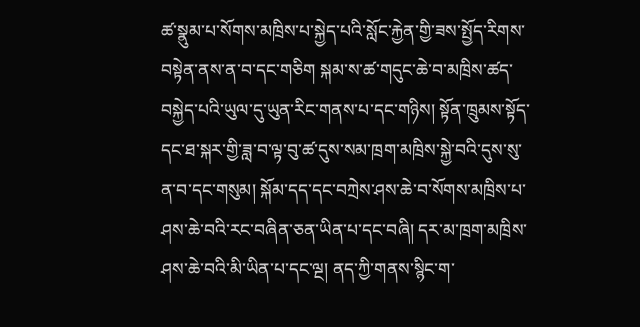ཚ་སྣུམ་པ་སོགས་མཁྲིས་པ་སྐྱེད་པའི་སློང་རྐྱེན་གྱི་ཟས་སྤྱོད་རིགས་བསྟེན་ནས་ན་བ་དང་གཅིག སྐམ་ས་ཚ་གདུང་ཆེ་བ་མཁྲིས་ཚད་བསྐྱེད་པའི་ཡུལ་དུ་ཡུན་རིང་གནས་པ་དང་གཉིས། སྟོན་ཁྲུམས་སྟོད་དང་ཐ་སྐར་གྱི་ཟླ་བ་ལྟ་བུ་ཚ་དུས་སམ་ཁྲག་མཁྲིས་སྐྱེ་བའི་དུས་སུ་ན་བ་དང་གསུམ། སྐོམ་དད་དང་བཀྲེས་ཤས་ཆེ་བ་སོགས་མཁྲིས་པ་ཤས་ཆེ་བའི་རང་བཞིན་ཅན་ཡིན་པ་དང་བཞི། དར་མ་ཁྲག་མཁྲིས་ཤས་ཆེ་བའི་མི་ཡིན་པ་དང་ལྔ། ནད་ཀྱི་གནས་སྙིང་ག་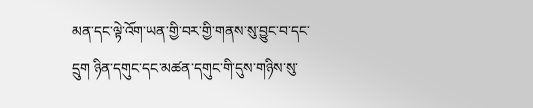མན་དང་ལྟེ་འོག་ཡན་གྱི་བར་གྱི་གནས་སུ་བྱུང་བ་དང་དྲུག ཉིན་དགུང་དང་མཚན་དགུང་གི་དུས་གཉིས་སུ་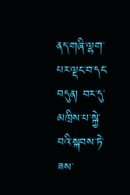ནད་གཞི་ལྷག་པར་ལྡང་བ་དང་བདུན། བར་དུ་མཁྲིས་པ་སྐྱེ་བའི་སྐབས་ཏེ་ཟས་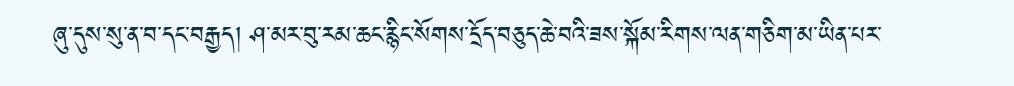ཞུ་དུས་སུ་ན་བ་དང་བརྒྱད། ཤ་མར་བུ་རམ་ཆང་རྙིང་སོགས་དྲོད་བཅུད་ཆེ་བའི་ཟས་སྐོམ་རིགས་ལན་གཅིག་མ་ཡིན་པར་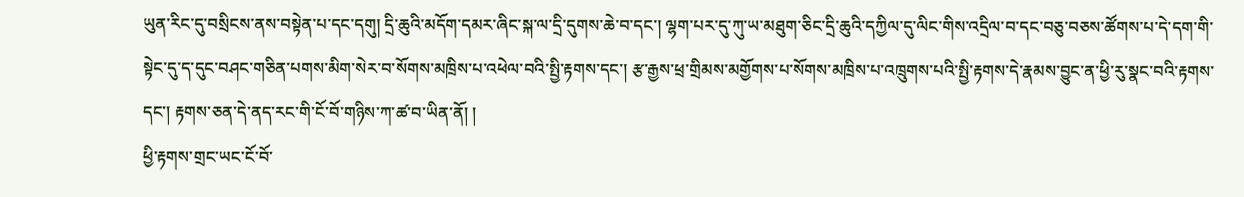ཡུན་རིང་དུ་བསྲིངས་ནས་བསྟེན་པ་དང་དགུ། དྲི་ཆུའི་མདོག་དམར་ཞིང་སྐ་ལ་དྲི་དུགས་ཆེ་བ་དང་། ལྷག་པར་དུ་ཀུ་ཡ་མཐུག་ཅིང་དྲི་ཆུའི་དཀྱིལ་དུ་ལིང་གིས་འདྲིལ་བ་དང་བཅུ་བཅས་ཚོགས་པ་དེ་དག་གི་སྟེང་དུ་ད་དུང་བཤང་གཅིན་པགས་མིག་སེར་བ་སོགས་མཁྲིས་པ་འཕེལ་བའི་སྤྱི་རྟགས་དང་། རྩ་རྒྱས་ཕྲ་གྲིམས་མགྱོགས་པ་སོགས་མཁྲིས་པ་འཁྲུགས་པའི་སྤྱི་རྟགས་དེ་རྣམས་བྱུང་ན་ཕྱི་རུ་སྣང་བའི་རྟགས་དང་། རྟགས་ཅན་དེ་ནད་རང་གི་ངོ་བོ་གཉིས་ཀ་ཚ་བ་ཡིན་ནོ། །
ཕྱི་རྟགས་གྲང་ཡང་ངོ་བོ་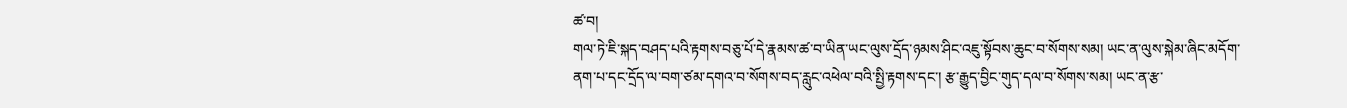ཚ་བ།
གལ་ཏེ་ཇི་སྐད་བཤད་པའི་རྟགས་བཅུ་པོ་དེ་རྣམས་ཚ་བ་ཡིན་ཡང་ལུས་དྲོད་ཉམས་ཤིང་འཇུ་སྟོབས་ཆུང་བ་སོགས་སམ། ཡང་ན་ལུས་སྐེམ་ཞིང་མདོག་ནག་པ་དང་དྲོད་ལ་བག་ཙམ་དགའ་བ་སོགས་བད་རླུང་འཕེལ་བའི་སྤྱི་རྟགས་དང་། རྩ་རྒྱུད་བྱིང་གུད་དལ་བ་སོགས་སམ། ཡང་ན་རྩ་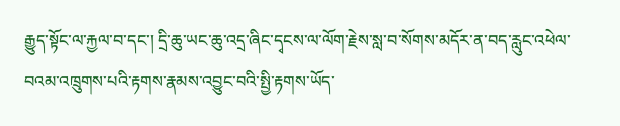རྒྱུད་སྟོང་ལ་རྐྱལ་བ་དང་། དྲི་ཆུ་ཡང་ཆུ་འདྲ་ཞིང་དྭངས་ལ་ལོག་རྗེས་སླ་བ་སོགས་མདོར་ན་བད་རླུང་འཕེལ་བའམ་འཁྲུགས་པའི་རྟགས་རྣམས་འབྱུང་བའི་སྤྱི་རྟགས་ཡོད་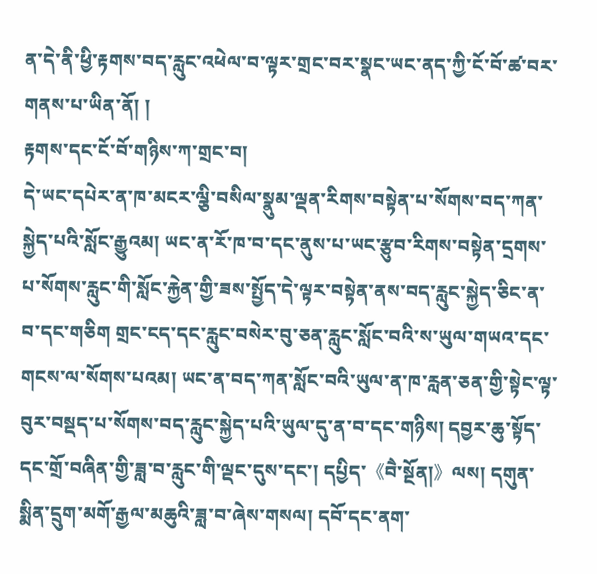ན་དེ་ནི་ཕྱི་རྟགས་བད་རླུང་འཕེལ་བ་ལྟར་གྲང་བར་སྣང་ཡང་ནད་ཀྱི་ངོ་བོ་ཚ་བར་གནས་པ་ཡིན་ནོ། །
རྟགས་དང་ངོ་བོ་གཉིས་ཀ་གྲང་བ།
དེ་ཡང་དཔེར་ན་ཁ་མངར་ལྕི་བསིལ་སྣུམ་ལྡན་རིགས་བསྟེན་པ་སོགས་བད་ཀན་སྐྱེད་པའི་སློང་རྒྱུའམ། ཡང་ན་རོ་ཁ་བ་དང་ནུས་པ་ཡང་རྩུབ་རིགས་བསྟེན་དྲགས་པ་སོགས་རླུང་གི་སློང་རྐྱེན་གྱི་ཟས་སྤྱོད་དེ་ལྟར་བསྟེན་ནས་བད་རླུང་སྐྱེད་ཅིང་ན་བ་དང་གཅིག གྲང་ངད་དང་རླུང་བསེར་བུ་ཅན་རླུང་སློང་བའི་ས་ཡུལ་གཡའ་དང་གངས་ལ་སོགས་པའམ། ཡང་ན་བད་ཀན་སློང་བའི་ཡུལ་ན་ཁ་རླན་ཅན་གྱི་སྟེང་ལྟ་བུར་བསྡད་པ་སོགས་བད་རླུང་སྐྱེད་པའི་ཡུལ་དུ་ན་བ་དང་གཉིས། དབྱར་ཆུ་སྟོད་དང་གྲོ་བཞིན་གྱི་ཟླ་བ་རླུང་གི་ལྡང་དུས་དང་། དཔྱིད་《བཻ་སྔོན།》ལས། དགུན་སྨིན་དྲུག་མགོ་རྒྱལ་མཆུའི་ཟླ་བ་ཞེས་གསལ། དབོ་དང་ནག་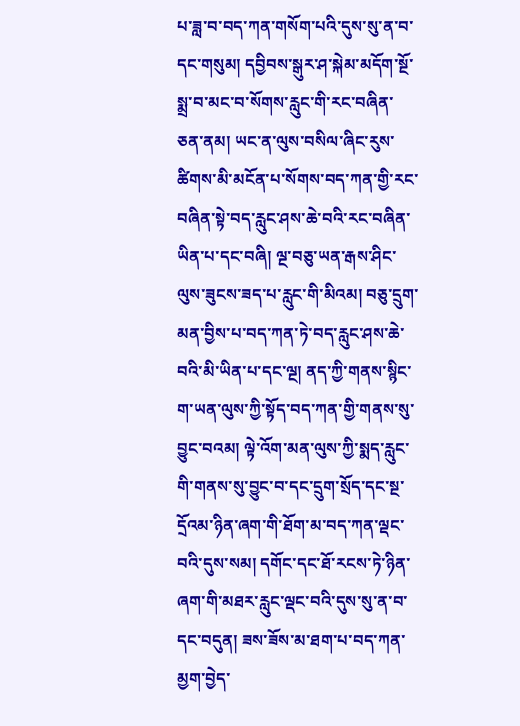པ་ཟླ་བ་བད་ཀན་གསོག་པའི་དུས་སུ་ན་བ་དང་གསུམ། དབྱིབས་སྒུར་ཤ་སྐེམ་མདོག་སྔོ་སྨྲ་བ་མང་བ་སོགས་རླུང་གི་རང་བཞིན་ཅན་ནམ། ཡང་ན་ལུས་བསིལ་ཞིང་རུས་ཚིགས་མི་མངོན་པ་སོགས་བད་ཀན་གྱི་རང་བཞིན་སྟེ་བད་རླུང་ཤས་ཆེ་བའི་རང་བཞིན་ཡིན་པ་དང་བཞི། ལྔ་བཅུ་ཡན་རྒས་ཤིང་ལུས་ཟུངས་ཟད་པ་རླུང་གི་མིའམ། བཅུ་དྲུག་མན་བྱིས་པ་བད་ཀན་ཏེ་བད་རླུང་ཤས་ཆེ་བའི་མི་ཡིན་པ་དང་ལྔ། ནད་ཀྱི་གནས་སྙིང་ག་ཡན་ལུས་ཀྱི་སྟོད་བད་ཀན་གྱི་གནས་སུ་བྱུང་བའམ། ལྟེ་འོག་མན་ལུས་ཀྱི་སྨད་རླུང་གི་གནས་སུ་བྱུང་བ་དང་དྲུག་སྲོད་དང་སྔ་དྲོའམ་ཉིན་ཞག་གི་ཐོག་མ་བད་ཀན་ལྡང་བའི་དུས་སམ། དགོང་དང་ཐོ་རངས་ཏེ་ཉིན་ཞག་གི་མཐར་རླུང་ལྡང་བའི་དུས་སུ་ན་བ་དང་བདུན། ཟས་ཟོས་མ་ཐག་པ་བད་ཀན་མྱག་བྱེད་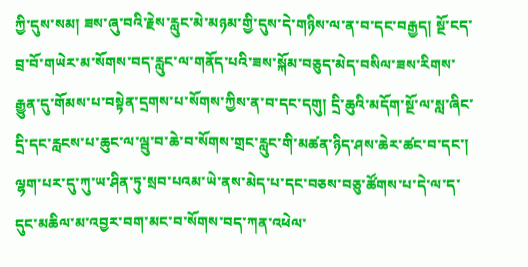ཀྱི་དུས་སམ། ཟས་ཞུ་བའི་རྗེས་རླུང་མེ་མཉམ་གྱི་དུས་དེ་གཉིས་ལ་ན་བ་དང་བརྒྱད། སྔོ་ངད་བྲ་བོ་གཡེར་མ་སོགས་བད་རླུང་ལ་གནོད་པའི་ཟས་སྐོམ་བཅུད་མེད་བསིལ་ཟས་རིགས་རྒྱུན་དུ་གོམས་པ་བསྟེན་དྲགས་པ་སོགས་ཀྱིས་ན་བ་དང་དགུ། དྲི་ཆུའི་མདོག་སྔོ་ལ་སླ་ཞིང་དྲི་དང་རླངས་པ་ཆུང་ལ་ལྦུ་བ་ཆེ་བ་སོགས་གྲང་རླུང་གི་མཚན་ཉིད་ཤས་ཆེར་ཚང་བ་དང་། ལྷག་པར་དུ་ཀུ་ཡ་ཤིན་ཏུ་སྲབ་པའམ་ཡེ་ནས་མེད་པ་དང་བཅས་བཅུ་ཚོགས་པ་དེ་ལ་ད་དུང་མཆིལ་མ་འབྱར་བག་མང་བ་སོགས་བད་ཀན་འཕེལ་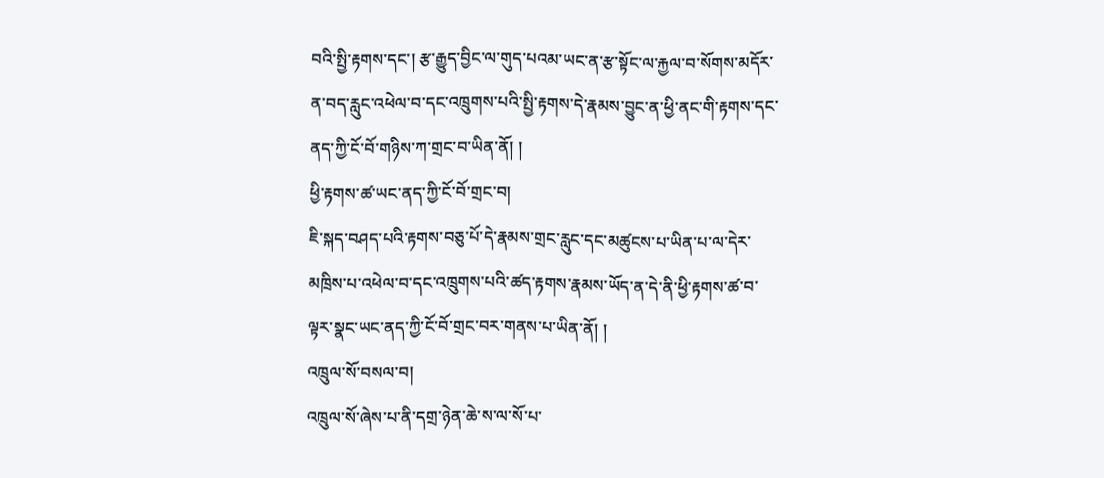བའི་སྤྱི་རྟགས་དང་། རྩ་རྒྱུད་བྱིང་ལ་གུད་པའམ་ཡང་ན་རྩ་སྟོང་ལ་རྐྱལ་བ་སོགས་མདོར་ན་བད་རླུང་འཕེལ་བ་དང་འཁྲུགས་པའི་སྤྱི་རྟགས་དེ་རྣམས་བྱུང་ན་ཕྱི་ནང་གི་རྟགས་དང་ནད་ཀྱི་ངོ་བོ་གཉིས་ཀ་གྲང་བ་ཡིན་ནོ། །
ཕྱི་རྟགས་ཚ་ཡང་ནད་ཀྱི་ངོ་བོ་གྲང་བ།
ཇི་སྐད་བཤད་པའི་རྟགས་བཅུ་པོ་དེ་རྣམས་གྲང་རླུང་དང་མཚུངས་པ་ཡིན་པ་ལ་དེར་མཁྲིས་པ་འཕེལ་བ་དང་འཁྲུགས་པའི་ཚད་རྟགས་རྣམས་ཡོད་ན་དེ་ནི་ཕྱི་རྟགས་ཚ་བ་ལྟར་སྣང་ཡང་ནད་ཀྱི་ངོ་བོ་གྲང་བར་གནས་པ་ཡིན་ནོ། །
འཁྲུལ་སོ་བསལ་བ།
འཁྲུལ་སོ་ཞེས་པ་ནི་དགྲ་ཉེན་ཆེ་ས་ལ་སོ་པ་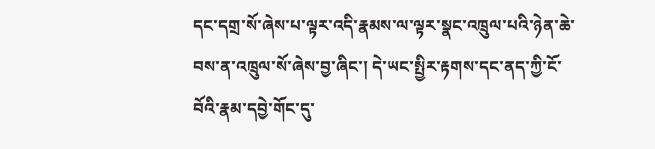དང་དགྲ་སོ་ཞེས་པ་ལྟར་འདི་རྣམས་ལ་ལྟར་སྣང་འཁྲུལ་པའི་ཉེན་ཆེ་བས་ན་འཁྲུལ་སོ་ཞེས་བྱ་ཞིང་། དེ་ཡང་སྤྱིར་རྟགས་དང་ནད་ཀྱི་ངོ་བོའི་རྣམ་དབྱེ་གོང་དུ་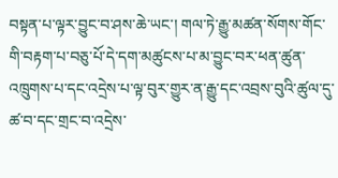བསྟན་པ་ལྟར་བྱུང་བ་ཤས་ཆེ་ཡང་། གལ་ཏེ་རྒྱུ་མཚན་སོགས་གོང་གི་བརྟག་པ་བཅུ་པོ་དེ་དག་མཚུངས་པ་མ་བྱུང་བར་ཕན་ཚུན་འཁྲུགས་པ་དང་འདྲེས་པ་ལྟ་བུར་གྱུར་ན་རྒྱུ་དང་འབྲས་བུའི་ཚུལ་དུ་ཚ་བ་དང་གྲང་བ་འདྲེས་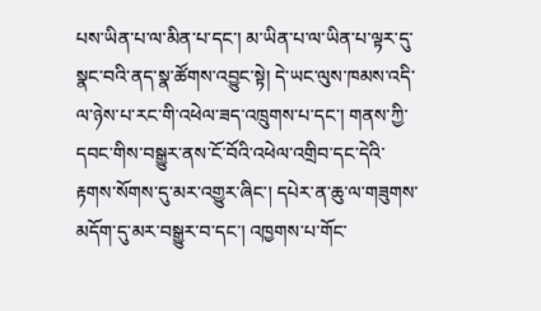པས་ཡིན་པ་ལ་མིན་པ་དང་། མ་ཡིན་པ་ལ་ཡིན་པ་ལྟར་དུ་སྣང་བའི་ནད་སྣ་ཚོགས་འབྱུང་སྟེ། དེ་ཡང་ལུས་ཁམས་འདི་ལ་ཉེས་པ་རང་གི་འཕེལ་ཟད་འཁྲུགས་པ་དང་། གནས་ཀྱི་དབང་གིས་བསྒྱུར་ནས་ངོ་བོའི་འཕེལ་འགྲིབ་དང་དེའི་རྟགས་སོགས་དུ་མར་འགྱུར་ཞིང་། དཔེར་ན་ཆུ་ལ་གཟུགས་མདོག་དུ་མར་བསྒྱུར་བ་དང་། འཁྱགས་པ་གོང་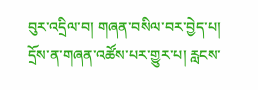བུར་འདྲིལ་བ། གཞན་བསིལ་བར་བྱེད་པ། དྲོས་ན་གཞན་འཚོས་པར་གྱུར་པ། རླངས་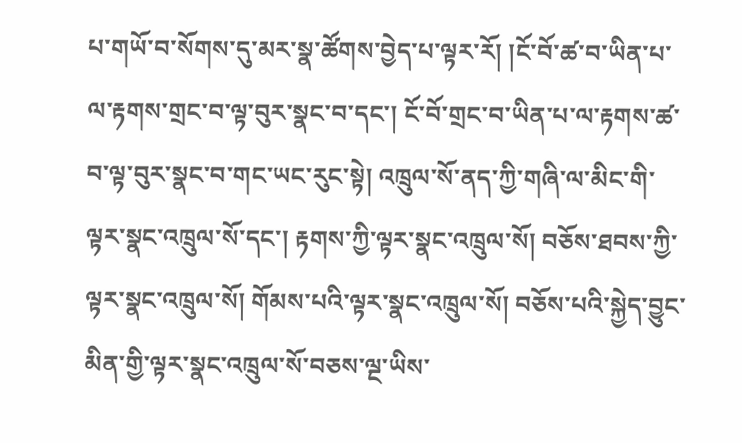པ་གཡོ་བ་སོགས་དུ་མར་སྣ་ཚོགས་བྱེད་པ་ལྟར་རོ། །ངོ་བོ་ཚ་བ་ཡིན་པ་ལ་རྟགས་གྲང་བ་ལྟ་བུར་སྣང་བ་དང་། ངོ་བོ་གྲང་བ་ཡིན་པ་ལ་རྟགས་ཚ་བ་ལྟ་བུར་སྣང་བ་གང་ཡང་རུང་སྟེ། འཁྲུལ་སོ་ནད་ཀྱི་གཞི་ལ་མིང་གི་ལྟར་སྣང་འཁྲུལ་སོ་དང་། རྟགས་ཀྱི་ལྟར་སྣང་འཁྲུལ་སོ། བཅོས་ཐབས་ཀྱི་ལྟར་སྣང་འཁྲུལ་སོ། གོམས་པའི་ལྟར་སྣང་འཁྲུལ་སོ། བཅོས་པའི་སྐྱེད་བྱུང་མིན་གྱི་ལྟར་སྣང་འཁྲུལ་སོ་བཅས་ལྔ་ཡིས་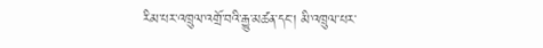རིམ་པར་འཁྲུལ་འགྲོ་བའི་རྒྱུ་མཚན་དང་། མི་འཁྲུལ་པར་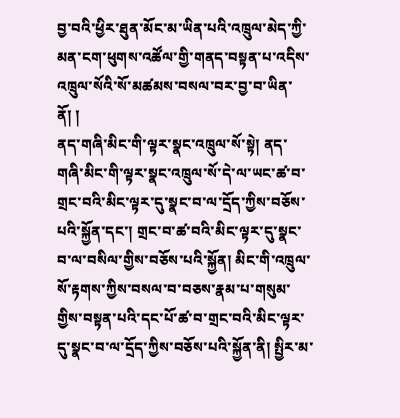བྱ་བའི་ཕྱིར་ཐུན་མོང་མ་ཡིན་པའི་འཁྲུལ་མེད་ཀྱི་མན་ངག་ཕུགས་འཚོལ་གྱི་གནད་བསྟན་པ་འདིས་འཁྲུལ་སོའི་སོ་མཚམས་བསལ་བར་བྱ་བ་ཡིན་ནོ། །
ནད་གཞི་མིང་གི་ལྟར་སྣང་འཁྲུལ་སོ་སྟེ། ནད་གཞི་མིང་གི་ལྟར་སྣང་འཁྲུལ་སོ་དེ་ལ་ཡང་ཚ་བ་གྲང་བའི་མིང་ལྟར་དུ་སྣང་བ་ལ་དྲོད་ཀྱིས་བཅོས་པའི་སྐྱོན་དང་། གྲང་བ་ཚ་བའི་མིང་ལྟར་དུ་སྣང་བ་ལ་བསིལ་གྱིས་བཅོས་པའི་སྐྱོན། མིང་གི་འཁྲུལ་སོ་རྟགས་ཀྱིས་བསལ་བ་བཅས་རྣམ་པ་གསུམ་གྱིས་བསྟན་པའི་དང་པོ་ཚ་བ་གྲང་བའི་མིང་ལྟར་དུ་སྣང་བ་ལ་དྲོད་ཀྱིས་བཅོས་པའི་སྐྱོན་ནི། སྤྱིར་མ་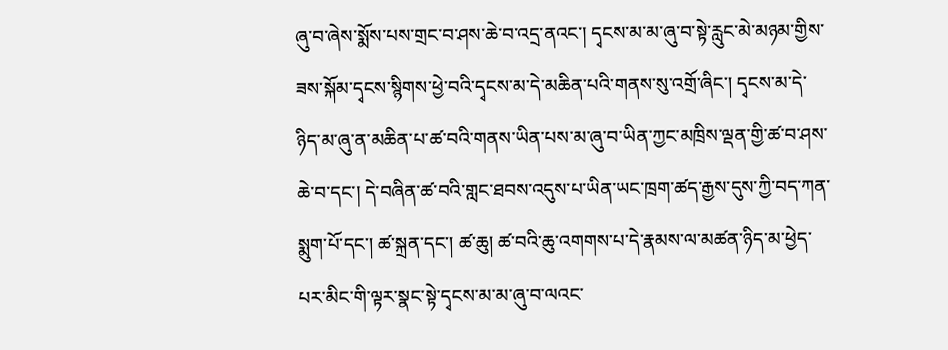ཞུ་བ་ཞེས་སྨོས་པས་གྲང་བ་ཤས་ཆེ་བ་འདྲ་ནའང་། དྭངས་མ་མ་ཞུ་བ་སྟེ་རླུང་མེ་མཉམ་གྱིས་ཟས་སྐོམ་དྭངས་སྙིགས་ཕྱེ་བའི་དྭངས་མ་དེ་མཆིན་པའི་གནས་སུ་འགྲོ་ཞིང་། དྭངས་མ་དེ་ཉིད་མ་ཞུ་ན་མཆིན་པ་ཚ་བའི་གནས་ཡིན་པས་མ་ཞུ་བ་ཡིན་ཀྱང་མཁྲིས་ལྡན་གྱི་ཚ་བ་ཤས་ཆེ་བ་དང་། དེ་བཞིན་ཚ་བའི་གླང་ཐབས་འདུས་པ་ཡིན་ཡང་ཁྲག་ཚད་རྒྱས་དུས་ཀྱི་བད་ཀན་སྨུག་པོ་དང་། ཚ་སྐྲན་དང་། ཚ་ཆུ། ཚ་བའི་ཆུ་འགགས་པ་དེ་རྣམས་ལ་མཚན་ཉིད་མ་ཕྱེད་པར་མིང་གི་ལྟར་སྣང་སྟེ་དྭངས་མ་མ་ཞུ་བ་ལའང་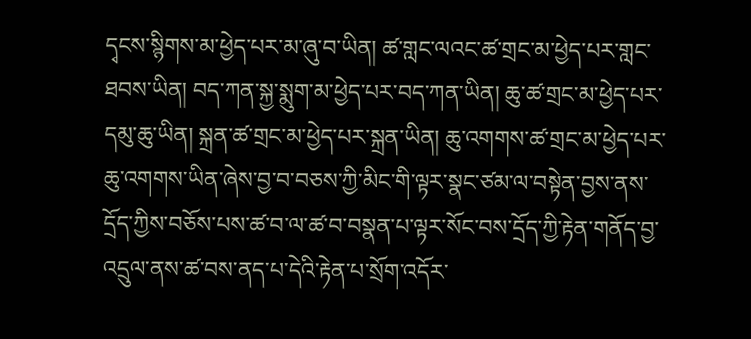དྭངས་སྙིགས་མ་ཕྱེད་པར་མ་ཞུ་བ་ཡིན། ཚ་གླང་ལའང་ཚ་གྲང་མ་ཕྱེད་པར་གླང་ཐབས་ཡིན། བད་ཀན་སྐྱ་སྨུག་མ་ཕྱེད་པར་བད་ཀན་ཡིན། ཆུ་ཚ་གྲང་མ་ཕྱེད་པར་དམུ་ཆུ་ཡིན། སྐྲན་ཚ་གྲང་མ་ཕྱེད་པར་སྐྲན་ཡིན། ཆུ་འགགས་ཚ་གྲང་མ་ཕྱེད་པར་ཆུ་འགགས་ཡིན་ཞེས་བྱ་བ་བཅས་ཀྱི་མིང་གི་ལྟར་སྣང་ཙམ་ལ་བསྟེན་བྱས་ནས་དྲོད་ཀྱིས་བཅོས་པས་ཚ་བ་ལ་ཚ་བ་བསྣན་པ་ལྟར་སོང་བས་དྲོད་ཀྱི་རྟེན་གནོད་བྱ་འདྲུལ་ནས་ཚ་བས་ནད་པ་དེའི་རྟེན་པ་སྲོག་འདོར་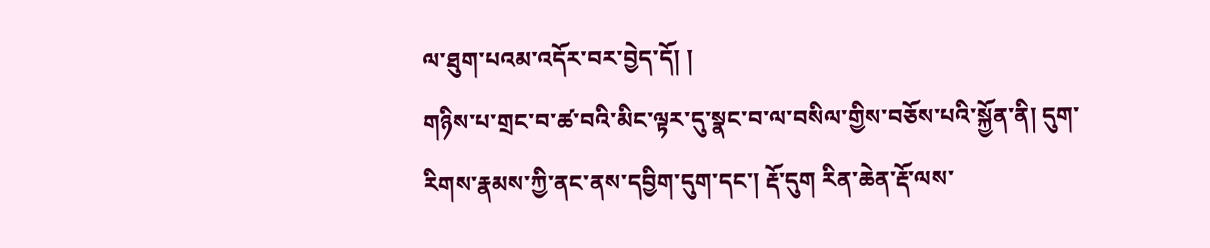ལ་ཐུག་པའམ་འདོར་བར་བྱེད་དོ། །
གཉིས་པ་གྲང་བ་ཚ་བའི་མིང་ལྟར་དུ་སྣང་བ་ལ་བསིལ་གྱིས་བཅོས་པའི་སྐྱོན་ནི། དུག་རིགས་རྣམས་ཀྱི་ནང་ནས་དབྱིག་དུག་དང་། རྡོ་དུག རིན་ཆེན་རྡོ་ལས་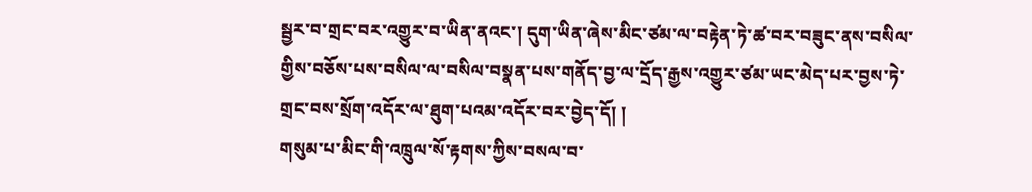སྦྱར་བ་གྲང་བར་འགྱུར་བ་ཡིན་ནའང་། དུག་ཡིན་ཞེས་མིང་ཙམ་ལ་བརྟེན་ཏེ་ཚ་བར་བཟུང་ནས་བསིལ་གྱིས་བཅོས་པས་བསིལ་ལ་བསིལ་བསྣན་པས་གནོད་བྱ་ལ་དྲོད་རྒྱས་འགྱུར་ཙམ་ཡང་མེད་པར་བྱས་ཏེ་གྲང་བས་སྲོག་འདོར་ལ་ཐུག་པའམ་འདོར་བར་བྱེད་དོ། །
གསུམ་པ་མིང་གི་འཁྲུལ་སོ་རྟགས་ཀྱིས་བསལ་བ་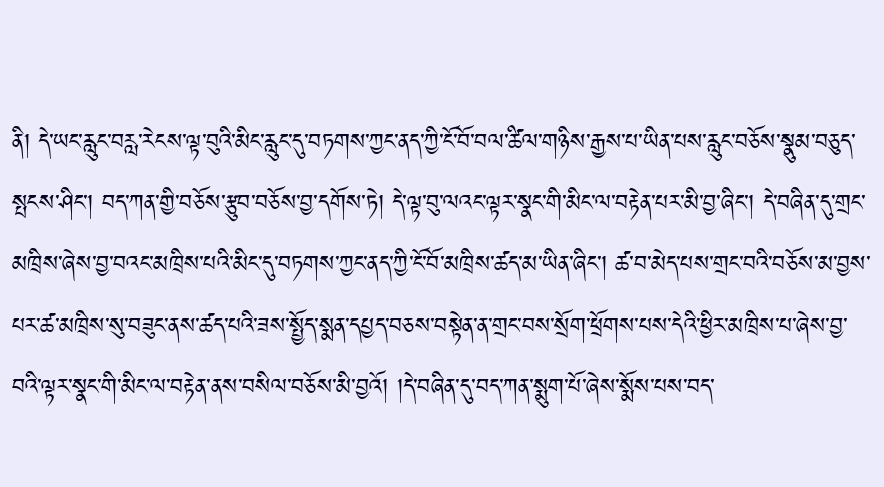ནི། དེ་ཡང་རླུང་བརླ་རེངས་ལྟ་བུའི་མིང་རླུང་དུ་བཏགས་ཀྱང་ནད་ཀྱི་ངོ་བོ་བལ་ཚིལ་གཉིས་རྒྱས་པ་ཡིན་པས་རླུང་བཅོས་སྣུམ་བཅུད་སྤངས་ཤིང་། བད་ཀན་གྱི་བཅོས་རྩུབ་བཅོས་བྱ་དགོས་ཏེ། དེ་ལྟ་བུ་ལའང་ལྟར་སྣང་གི་མིང་ལ་བརྟེན་པར་མི་བྱ་ཞིང་། དེ་བཞིན་དུ་གྲང་མཁྲིས་ཞེས་བྱ་བའང་མཁྲིས་པའི་མིང་དུ་བཏགས་ཀྱང་ནད་ཀྱི་ངོ་བོ་མཁྲིས་ཚད་མ་ཡིན་ཞིང་། ཚ་བ་མེད་པས་གྲང་བའི་བཅོས་མ་བྱས་པར་ཚ་མཁྲིས་སུ་བཟུང་ནས་ཚད་པའི་ཟས་སྤྱོད་སྨན་དཔྱད་བཅས་བསྟེན་ན་གྲང་བས་སྲོག་ཕྲོགས་པས་དེའི་ཕྱིར་མཁྲིས་པ་ཞེས་བྱ་བའི་ལྟར་སྣང་གི་མིང་ལ་བརྟེན་ནས་བསིལ་བཅོས་མི་བྱའོ། །དེ་བཞིན་དུ་བད་ཀན་སྨུག་པོ་ཞེས་སྨོས་པས་བད་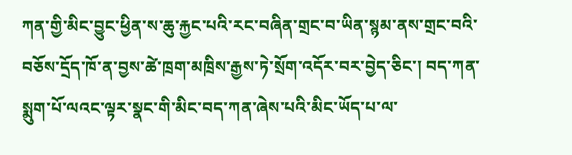ཀན་གྱི་མིང་བྱུང་ཕྱིན་ས་ཆུ་རྐྱང་པའི་རང་བཞིན་གྲང་བ་ཡིན་སྙམ་ནས་གྲང་བའི་བཅོས་དྲོད་ཁོ་ན་བྱས་ཚེ་ཁྲག་མཁྲིས་རྒྱས་ཏེ་སྲོག་འདོར་བར་བྱེད་ཅིང་། བད་ཀན་སྨུག་པོ་ལའང་ལྟར་སྣང་གི་མིང་བད་ཀན་ཞེས་པའི་མིང་ཡོད་པ་ལ་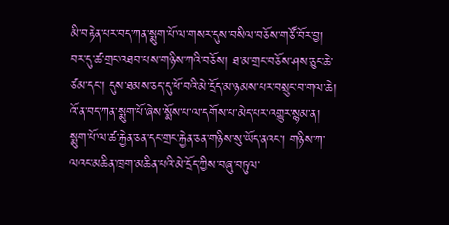མི་བརྟེན་པར་བད་ཀན་སྨུག་པོ་ལ་གསར་དུས་བསིལ་བཅོས་གཙོ་བོར་བྱ། བར་དུ་ཚ་གྲང་འཐབ་པས་གཉིས་ཀའི་བཅོས། ཐ་མ་གྲང་བཅོས་ཤས་ཅུང་ཆེ་ཙམ་དང་། དུས་ཐམས་ཅད་དུ་ཕོ་བའི་མེ་དྲོད་མ་ཉམས་པར་བསྲུང་བ་གལ་ཆེ། འོ་ན་བད་ཀན་སྨུག་པོ་ཞེས་སྨོས་པ་ལ་དགོས་པ་མེད་པར་འགྱུར་སྙམ་ན། སྨུག་པོ་ལ་ཚ་རྐྱེན་ཅན་དང་གྲང་རྐྱེན་ཅན་གཉིས་སུ་ཡོད་ནའང་། གཉིས་ཀ་ལའང་མཆིན་ཁྲག་མཆིན་པའི་མེ་དྲོད་ཀྱིས་བཞུ་བཏུལ་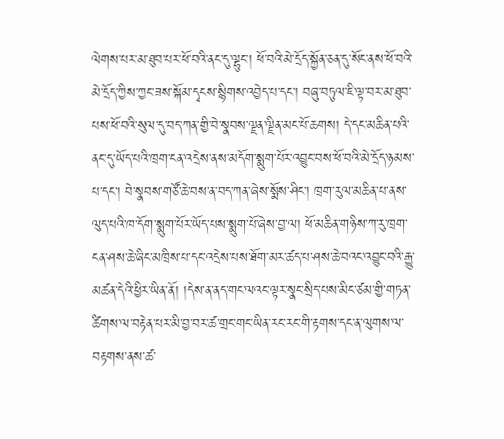ལེགས་པར་མ་ཐུབ་པར་ཕོ་བའི་ནང་དུ་ལྷུང་། ཕོ་བའི་མེ་དྲོད་སྐྱོན་ཅན་དུ་སོང་ནས་ཕོ་བའི་མེ་དྲོད་ཀྱིས་ཀྱང་ཟས་སྐོམ་དྭངས་སྙིགས་འབྱེད་པ་དང་། བཞུ་བཏུལ་ཇི་ལྟ་བར་མ་ཐུབ་པས་ཕོ་བའི་སུལ་དུ་བད་ཀན་གྱི་བེ་སྣབས་ལྗན་ལྗིན་མང་པོ་ཆགས། དེ་དང་མཆིན་པའི་ནང་དུ་ཡོད་པའི་ཁྲག་ངན་འདྲེས་ནས་མདོག་སྨུག་པོར་འབྱུང་བས་ཕོ་བའི་མེ་དྲོད་ཉམས་པ་དང་། བེ་སྣབས་གཙོ་ཆེ་བས་ན་བད་ཀན་ཞེས་སྨོས་ཤིང་། ཁྲག་རུལ་མཆིན་པ་ནས་ལུད་པའི་ཁ་དོག་སྨུག་པོར་ཡོད་པས་སྨུག་པོ་ཞེས་བྱ་ལ། ཕོ་མཆིན་གཉིས་ཀ་རུ་ཁྲག་ངན་ཤས་ཆེ་ཞིང་མཁྲིས་པ་དང་འདྲེས་པས་ཐོག་མར་ཚད་པ་ཤས་ཆེ་བའང་འབྱུང་བའི་རྒྱུ་མཚན་དེའི་ཕྱིར་ཡིན་ནོ། །དེས་ན་ནད་གང་ལའང་ལྟར་སྣང་སྲིད་པས་མིང་ཙམ་གྱི་གཏན་ཚིགས་ལ་བརྟེན་པར་མི་བྱ་བར་ཚ་གྲང་གང་ཡིན་རང་རང་གི་རྟགས་དང་ན་ལུགས་ལ་བརྟགས་ནས་ཚ་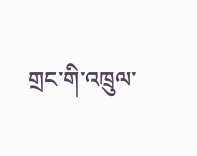གྲང་གི་འཁྲུལ་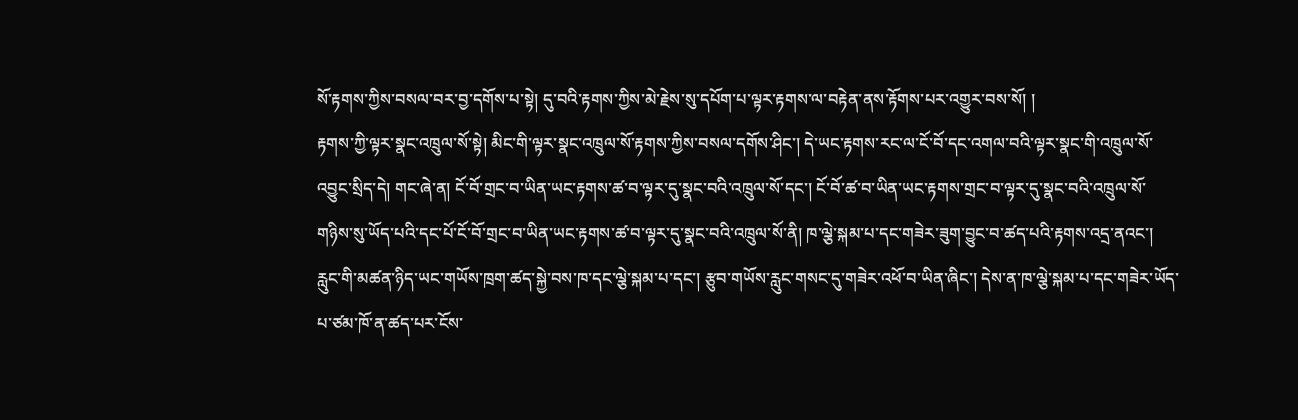སོ་རྟགས་ཀྱིས་བསལ་བར་བྱ་དགོས་པ་སྟེ། དུ་བའི་རྟགས་ཀྱིས་མེ་རྗེས་སུ་དཔོག་པ་ལྟར་རྟགས་ལ་བརྟེན་ནས་རྟོགས་པར་འགྱུར་བས་སོ། །
རྟགས་ཀྱི་ལྟར་སྣང་འཁྲུལ་སོ་སྟེ། མིང་གི་ལྟར་སྣང་འཁྲུལ་སོ་རྟགས་ཀྱིས་བསལ་དགོས་ཤིང་། དེ་ཡང་རྟགས་རང་ལ་ངོ་བོ་དང་འགལ་བའི་ལྟར་སྣང་གི་འཁྲུལ་སོ་འབྱུང་སྲིད་དེ། གང་ཞེ་ན། ངོ་བོ་གྲང་བ་ཡིན་ཡང་རྟགས་ཚ་བ་ལྟར་དུ་སྣང་བའི་འཁྲུལ་སོ་དང་། ངོ་བོ་ཚ་བ་ཡིན་ཡང་རྟགས་གྲང་བ་ལྟར་དུ་སྣང་བའི་འཁྲུལ་སོ་གཉིས་སུ་ཡོད་པའི་དང་པོ་ངོ་བོ་གྲང་བ་ཡིན་ཡང་རྟགས་ཚ་བ་ལྟར་དུ་སྣང་བའི་འཁྲུལ་སོ་ནི། ཁ་ལྕེ་སྐམ་པ་དང་གཟེར་ཟུག་བྱུང་བ་ཚད་པའི་རྟགས་འདྲ་ནའང་། རླུང་གི་མཚན་ཉིད་ཡང་གཡོས་ཁྲག་ཚད་སྐྱེ་བས་ཁ་དང་ལྕེ་སྐམ་པ་དང་། རྩུབ་གཡོས་རླུང་གསང་དུ་གཟེར་འཕོ་བ་ཡིན་ཞིང་། དེས་ན་ཁ་ལྕེ་སྐམ་པ་དང་གཟེར་ཡོད་པ་ཙམ་ཁོ་ན་ཚད་པར་ངོས་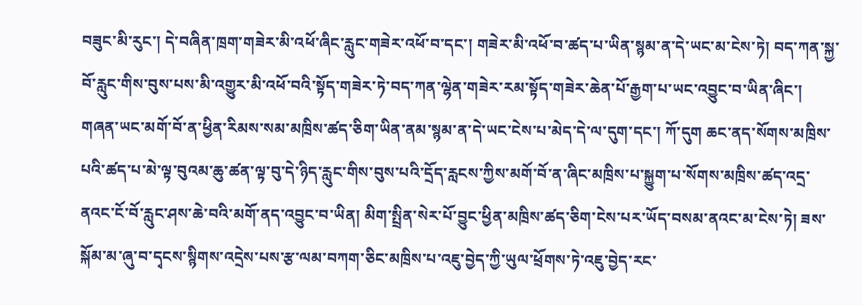བཟུང་མི་རུང་། དེ་བཞིན་ཁྲག་གཟེར་མི་འཕོ་ཞིང་རླུང་གཟེར་འཕོ་བ་དང་། གཟེར་མི་འཕོ་བ་ཚད་པ་ཡིན་སྙམ་ན་དེ་ཡང་མ་ངེས་ཏེ། བད་ཀན་སྐྱ་བོ་རླུང་གིས་བུས་པས་མི་འགྱུར་མི་འཕོ་བའི་སྟོད་གཟེར་ཏེ་བད་ཀན་ལྷེན་གཟེར་རམ་སྟོད་གཟེར་ཆེན་པོ་རྒྱག་པ་ཡང་འབྱུང་བ་ཡིན་ཞིང་། གཞན་ཡང་མགོ་བོ་ན་ཕྱིན་རིམས་སམ་མཁྲིས་ཚད་ཅིག་ཡིན་ནམ་སྙམ་ན་དེ་ཡང་ངེས་པ་མེད་དེ་ལ་དུག་དང་། ཀོ་དུག ཆང་ནད་སོགས་མཁྲིས་པའི་ཚད་པ་མེ་ལྟ་བུའམ་ཆུ་ཚན་ལྟ་བུ་དེ་ཉིད་རླུང་གིས་བུས་པའི་དྲོད་རླངས་ཀྱིས་མགོ་བོ་ན་ཞིང་མཁྲིས་པ་སྐྱུག་པ་སོགས་མཁྲིས་ཚད་འདྲ་ནའང་ངོ་བོ་རླུང་ཤས་ཆེ་བའི་མགོ་ནད་འབྱུང་བ་ཡིན། མིག་སྤྲིན་སེར་པོ་བྱུང་ཕྱིན་མཁྲིས་ཚད་ཅིག་ངེས་པར་ཡོད་བསམ་ནའང་མ་ངེས་ཏེ། ཟས་སྐོམ་མ་ཞུ་བ་དྭངས་སྙིགས་འདྲེས་པས་རྩ་ལམ་བཀག་ཅིང་མཁྲིས་པ་འཇུ་བྱེད་ཀྱི་ཡུལ་ཕྲོགས་ཏེ་འཇུ་བྱེད་རང་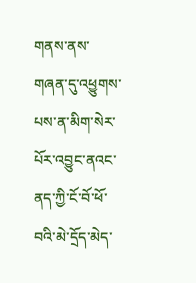གནས་ནས་གཞན་དུ་འཕྱུགས་པས་ན་མིག་སེར་པོར་འབྱུང་ནའང་ནད་ཀྱི་ངོ་བོ་ཕོ་བའི་མེ་དྲོད་མེད་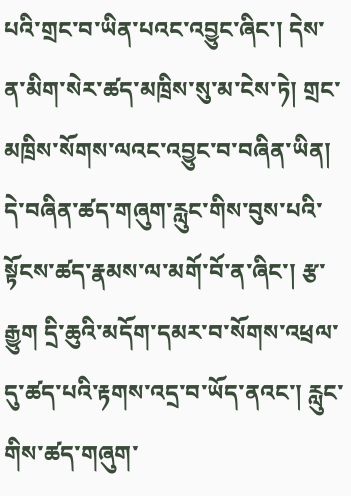པའི་གྲང་བ་ཡིན་པའང་འབྱུང་ཞིང་། དེས་ན་མིག་སེར་ཚད་མཁྲིས་སུ་མ་ངེས་ཏེ། གྲང་མཁྲིས་སོགས་ལའང་འབྱུང་བ་བཞིན་ཡིན། དེ་བཞིན་ཚད་གཞུག་རླུང་གིས་བུས་པའི་སྟོངས་ཚད་རྣམས་ལ་མགོ་བོ་ན་ཞིང་། རྩ་རྒྱུག དྲི་ཆུའི་མདོག་དམར་བ་སོགས་འཕྲལ་དུ་ཚད་པའི་རྟགས་འདྲ་བ་ཡོད་ནའང་། རླུང་གིས་ཚད་གཞུག་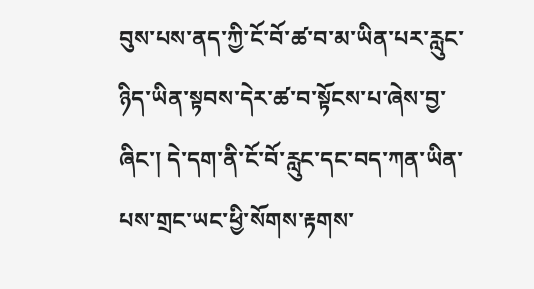བུས་པས་ནད་ཀྱི་ངོ་བོ་ཚ་བ་མ་ཡིན་པར་རླུང་ཉིད་ཡིན་སྟབས་དེར་ཚ་བ་སྟོངས་པ་ཞེས་བྱ་ཞིང་། དེ་དག་ནི་ངོ་བོ་རླུང་དང་བད་ཀན་ཡིན་པས་གྲང་ཡང་ཕྱི་སོགས་རྟགས་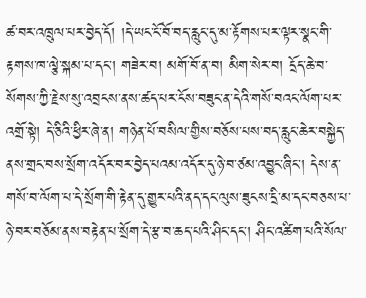ཚ་བར་འཁྲུལ་པར་བྱེད་དོ། །དེ་ཡང་ངོ་བོ་བད་རླུང་དུ་མ་རྟོགས་པར་ལྟར་སྣང་གི་རྟགས་ཁ་ལྕེ་སྐམ་པ་དང་། གཟེར་བ། མགོ་བོ་ན་བ། མིག་སེར་བ། དྲོད་ཆེ་བ་སོགས་ཀྱི་རྗེས་སུ་འབྲངས་ནས་ཚད་པར་ངོས་བཟུང་ན་དེའི་གསོ་བའང་ལོག་པར་འགྲོ་སྟེ། དེ་ཅིའི་ཕྱིར་ཞེ་ན། གཉེན་པོ་བསིལ་གྱིས་བཅོས་པས་བད་རླུང་ཆེར་བསྐྱེད་ནས་གྲང་བས་སྲོག་འདོར་བར་བྱེད་པའམ་འདོར་དུ་ཉེ་བ་ཙམ་འབྱུང་ཞིང་། དེས་ན་གསོ་བ་ལོག་པ་དེ་སྲོག་གི་རྟེན་དུ་གྱུར་པའི་ནད་དང་ལུས་ཟུངས་དྲི་མ་དང་བཅས་པ་ཉེ་བར་བཅོམ་ནས་བརྟེན་པ་སྲོག་དེ་རྩ་བ་ཆད་པའི་ཤིང་དང་། ཤིང་འཚིག་པའི་སོལ་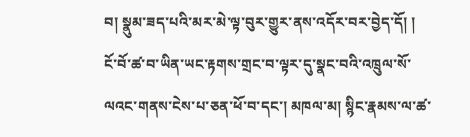བ། སྣུམ་ཟད་པའི་མར་མེ་ལྟ་བུར་གྱུར་ནས་འདོར་བར་བྱེད་དོ། །
ངོ་བོ་ཚ་བ་ཡིན་ཡང་རྟགས་གྲང་བ་ལྟར་དུ་སྣང་བའི་འཁྲུལ་སོ་ལའང་གནས་ངེས་པ་ཅན་ཕོ་བ་དང་། མཁལ་མ། སྙིང་རྣམས་ལ་ཚ་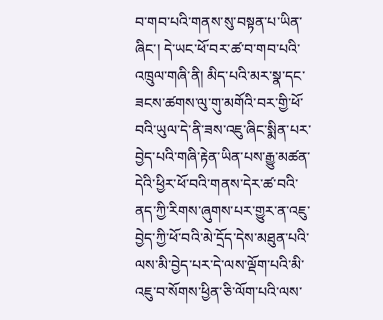བ་གབ་པའི་གནས་སུ་བསྟན་པ་ཡིན་ཞིང་། དེ་ཡང་ཕོ་བར་ཚ་བ་གབ་པའི་འཁྲུལ་གཞི་ནི། མིད་པའི་མར་སྣ་དང་ཟངས་ཚགས་ལུ་གུ་མགོའི་བར་གྱི་ཕོ་བའི་ཡུལ་དེ་ནི་ཟས་འཇུ་ཞིང་སྨིན་པར་བྱེད་པའི་གཞི་རྟེན་ཡིན་པས་རྒྱུ་མཚན་དེའི་ཕྱིར་ཕོ་བའི་གནས་དེར་ཚ་བའི་ནད་ཀྱི་རིགས་ཞུགས་པར་གྱུར་ན་འཇུ་བྱེད་ཀྱི་ཕོ་བའི་མེ་དྲོད་དེས་མཐུན་པའི་ལས་མི་བྱེད་པར་དེ་ལས་ལྡོག་པའི་མི་འཇུ་བ་སོགས་ཕྱིན་ཅི་ལོག་པའི་ལས་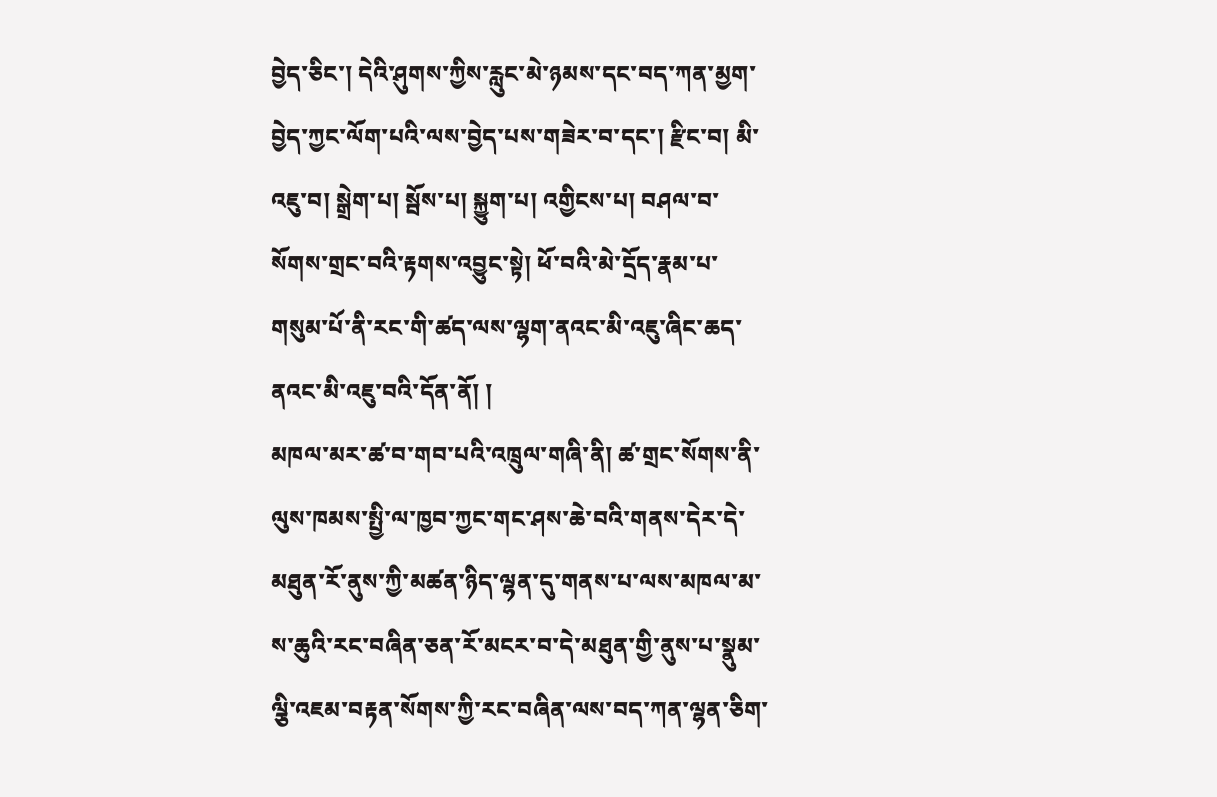བྱེད་ཅིང་། དེའི་ཤུགས་ཀྱིས་རླུང་མེ་ཉམས་དང་བད་ཀན་མྱག་བྱེད་ཀྱང་ལོག་པའི་ལས་བྱེད་པས་གཟེར་བ་དང་། རྫིང་བ། མི་འཇུ་བ། སྒྲེག་པ། སྦོས་པ། སྐྱུག་པ། འགྱིངས་པ། བཤལ་བ་སོགས་གྲང་བའི་རྟགས་འབྱུང་སྟེ། ཕོ་བའི་མེ་དྲོད་རྣམ་པ་གསུམ་པོ་ནི་རང་གི་ཚད་ལས་ལྷག་ནའང་མི་འཇུ་ཞིང་ཆད་ནའང་མི་འཇུ་བའི་དོན་ནོ། །
མཁལ་མར་ཚ་བ་གབ་པའི་འཁྲུལ་གཞི་ནི། ཚ་གྲང་སོགས་ནི་ལུས་ཁམས་སྤྱི་ལ་ཁྱབ་ཀྱང་གང་ཤས་ཆེ་བའི་གནས་དེར་དེ་མཐུན་རོ་ནུས་ཀྱི་མཚན་ཉིད་ལྷན་དུ་གནས་པ་ལས་མཁལ་མ་ས་ཆུའི་རང་བཞིན་ཅན་རོ་མངར་བ་དེ་མཐུན་གྱི་ནུས་པ་སྣུམ་ལྕི་འཇམ་བརྟན་སོགས་ཀྱི་རང་བཞིན་ལས་བད་ཀན་ལྷན་ཅིག་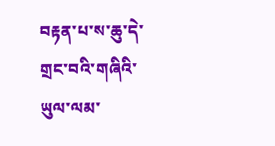བརྟན་པ་ས་ཆུ་དེ་གྲང་བའི་གཞིའི་ཡུལ་ལམ་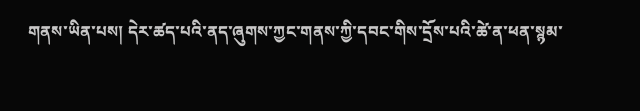གནས་ཡིན་པས། དེར་ཚད་པའི་ནད་ཞུགས་ཀྱང་གནས་ཀྱི་དབང་གིས་དྲོས་པའི་ཚེ་ན་ཕན་སྙམ་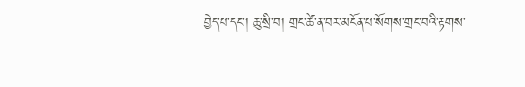བྱེད་པ་དང་། ཆུ་སྲི་བ། གྲང་ཚེ་ན་བར་མངོན་པ་སོགས་གྲང་བའི་རྟགས་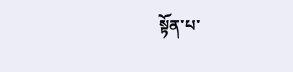སྟོན་པ་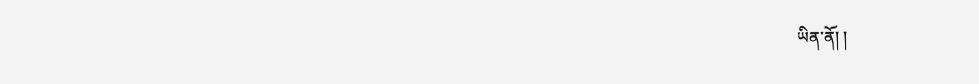ཡིན་ནོ། །